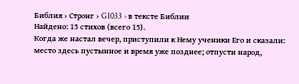Библия › Стронг › G1033 › в тексте Библии
Найдено: 15 стихов (всего 15).
Когда же настал вечер, приступили к Нему ученики Его и сказали: место здесь пустынное и время уже позднее; отпусти народ,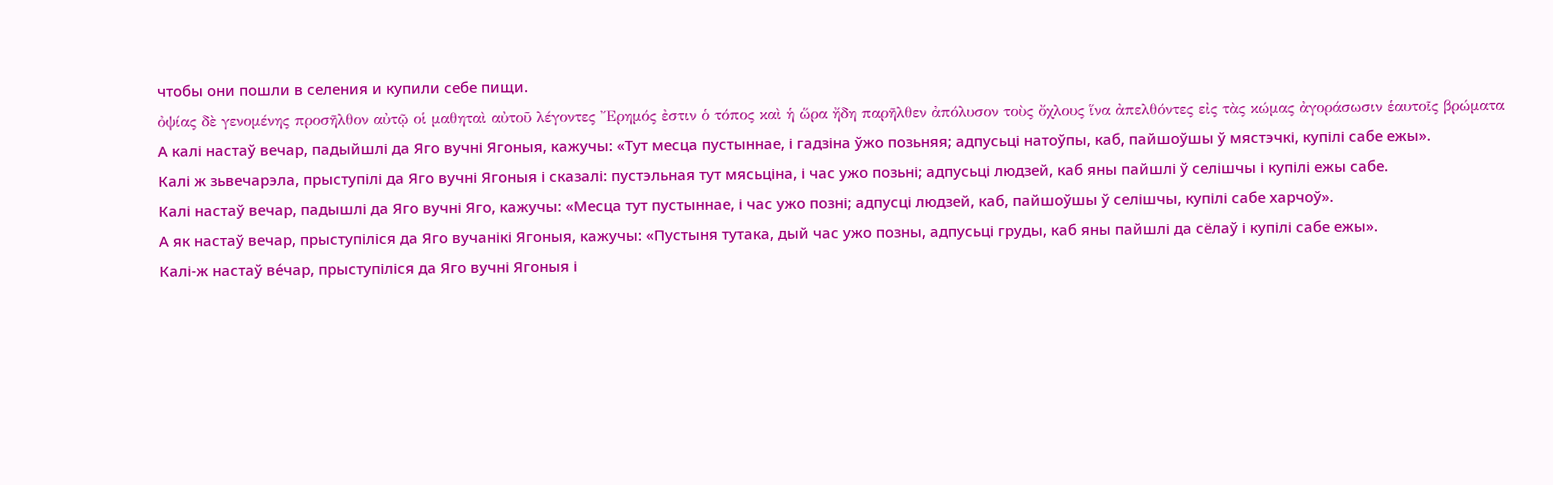чтобы они пошли в селения и купили себе пищи.
ὀψίας δὲ γενομένης προσῆλθον αὐτῷ οἱ μαθηταὶ αὐτοῦ λέγοντες Ἔρημός ἐστιν ὁ τόπος καὶ ἡ ὥρα ἤδη παρῆλθεν ἀπόλυσον τοὺς ὄχλους ἵνα ἀπελθόντες εἰς τὰς κώμας ἀγοράσωσιν ἑαυτοῖς βρώματα
А калі настаў вечар, падыйшлі да Яго вучні Ягоныя, кажучы: «Тут месца пустыннае, і гадзіна ўжо позьняя; адпусьці натоўпы, каб, пайшоўшы ў мястэчкі, купілі сабе ежы».
Калі ж зьвечарэла, прыступілі да Яго вучні Ягоныя і сказалі: пустэльная тут мясьціна, і час ужо позьні; адпусьці людзей, каб яны пайшлі ў селішчы і купілі ежы сабе.
Калі настаў вечар, падышлі да Яго вучні Яго, кажучы: «Месца тут пустыннае, і час ужо позні; адпусці людзей, каб, пайшоўшы ў селішчы, купілі сабе харчоў».
А як настаў вечар, прыступіліся да Яго вучанікі Ягоныя, кажучы: «Пустыня тутака, дый час ужо позны, адпусьці груды, каб яны пайшлі да сёлаў і купілі сабе ежы».
Калі-ж настаў ве́чар, прыступіліся да Яго вучні Ягоныя і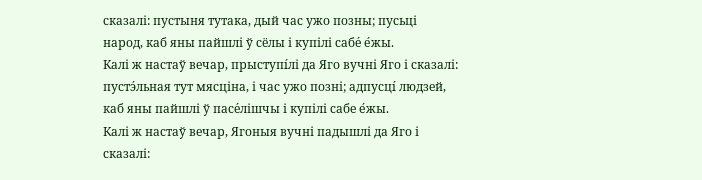сказалі: пустыня тутака, дый час ужо позны; пусьці народ, каб яны пайшлі ў сёлы і купілі сабе́ е́жы.
Калі ж настаў вечар, прыступíлі да Яго вучні Яго і сказалі: пустэ́льная тут мясціна, і час ужо позні; адпусцí людзей, каб яны пайшлі ў пасе́лішчы і купілі сабе е́жы.
Калі ж настаў вечар, Ягоныя вучні падышлі да Яго і сказалі: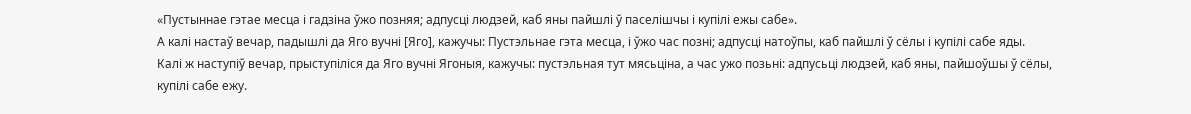«Пустыннае гэтае месца і гадзіна ўжо позняя; адпусці людзей, каб яны пайшлі ў паселішчы і купілі ежы сабе».
А калі настаў вечар, падышлі да Яго вучні [Яго], кажучы: Пустэльнае гэта месца, і ўжо час позні; адпусці натоўпы, каб пайшлі ў сёлы і купілі сабе яды.
Калі ж наступіў вечар, прыступіліся да Яго вучні Ягоныя, кажучы: пустэльная тут мясьціна, а час ужо позьні: адпусьці людзей, каб яны, пайшоўшы ў сёлы, купілі сабе ежу.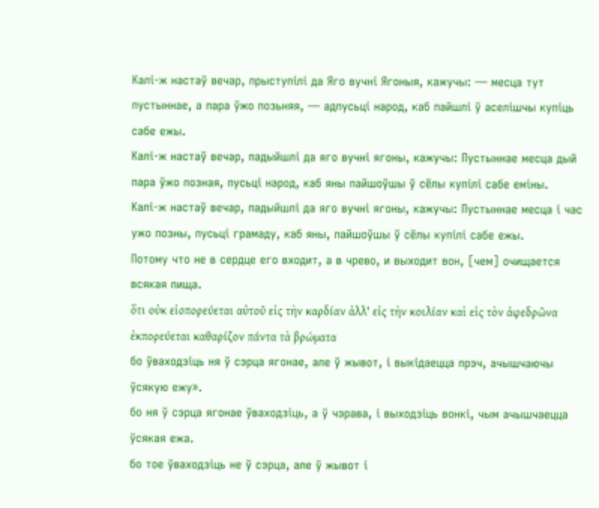Калі-ж настаў вечар, прыступілі да Яго вучні Ягоныя, кажучы: — месца тут пустыннае, а пара ўжо позьняя, — адпусьці народ, каб пайшлі ў аселішчы купіць сабе ежы.
Калі-ж настаў вечар, падыйшлі да яго вучні ягоны, кажучы: Пустыннае месца дый пара ўжо позная, пусьці народ, каб яны пайшоўшы ў сёлы купілі сабе еміны.
Калі-ж настаў вечар, падыйшлі да яго вучні ягоны, кажучы: Пустыннае месца і час ужо позны, пусьці грамаду, каб яны, пайшоўшы ў сёлы купілі сабе ежы.
Потому что не в сердце его входит, а в чрево, и выходит вон, [чем] очищается всякая пища.
ὅτι οὐκ εἰσπορεύεται αὐτοῦ εἰς τὴν καρδίαν ἀλλ' εἰς τὴν κοιλίαν καὶ εἰς τὸν ἀφεδρῶνα ἐκπορεύεται καθαρίζον πάντα τὰ βρώματα
бо ўваходзіць ня ў сэрца ягонае, але ў жывот, і выкідаецца прэч, ачышчаючы ўсякую ежу».
бо ня ў сэрца ягонае ўваходзіць, а ў чэрава, і выходзіць вонкі, чым ачышчаецца ўсякая ежа.
бо тое ўваходзіць не ў сэрца, але ў жывот і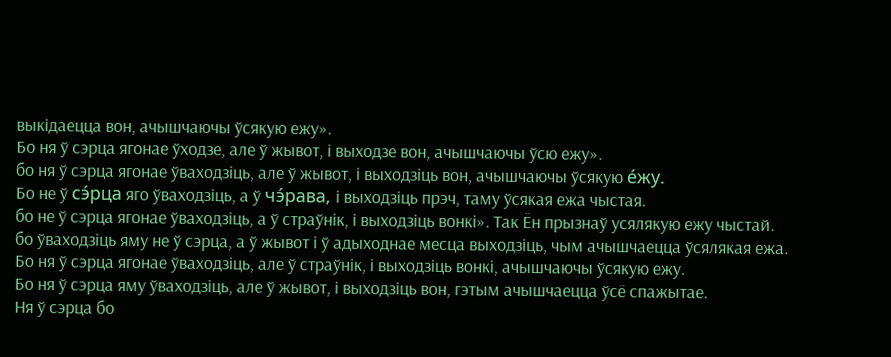выкідаецца вон, ачышчаючы ўсякую ежу».
Бо ня ў сэрца ягонае ўходзе, але ў жывот, і выходзе вон, ачышчаючы ўсю ежу».
бо ня ў сэрца ягонае ўваходзіць, але ў жывот, і выходзіць вон, ачышчаючы ўсякую е́жу.
Бо не ў сэ́рца яго ўваходзіць, а ў чэ́рава, і выходзіць прэч, таму ўсякая ежа чыстая.
бо не ў сэрца ягонае ўваходзіць, а ў страўнік, і выходзіць вонкі». Так Ён прызнаў усялякую ежу чыстай.
бо ўваходзіць яму не ў сэрца, а ў жывот і ў адыходнае месца выходзіць, чым ачышчаецца ўсялякая ежа.
Бо ня ў сэрца ягонае ўваходзіць, але ў страўнік, і выходзіць вонкі, ачышчаючы ўсякую ежу.
Бо ня ў сэрца яму ўваходзіць, але ў жывот, і выходзіць вон, гэтым ачышчаецца ўсё спажытае.
Ня ў сэрца бо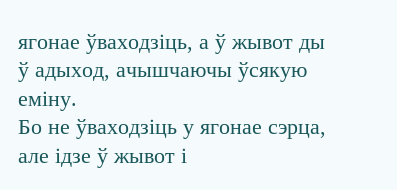ягонае ўваходзіць, а ў жывот ды ў адыход, ачышчаючы ўсякую еміну.
Бо не ўваходзіць у ягонае сэрца, але ідзе ў жывот і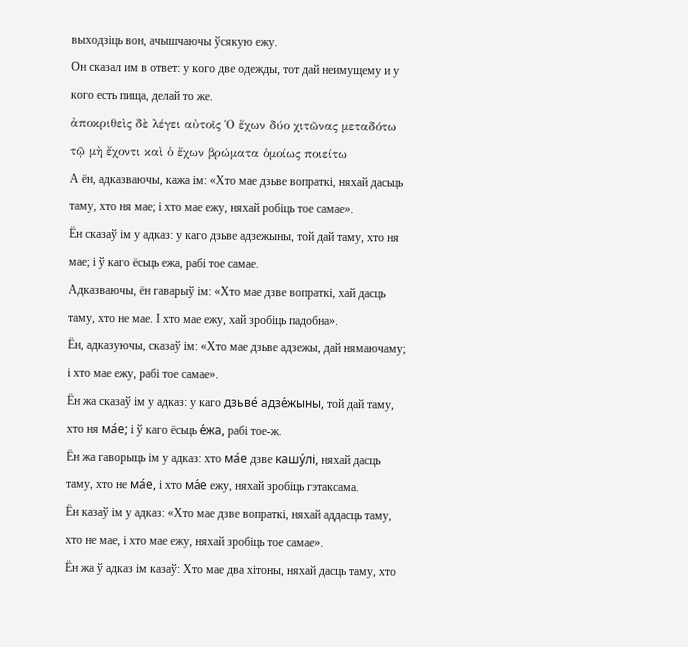выходзіць вон, ачышчаючы ўсякую ежу.
Он сказал им в ответ: у кого две одежды, тот дай неимущему и у кого есть пища, делай то же.
ἀποκριθεὶς δὲ λέγει αὐτοῖς Ὁ ἔχων δύο χιτῶνας μεταδότω τῷ μὴ ἔχοντι καὶ ὁ ἔχων βρώματα ὁμοίως ποιείτω
А ён, адказваючы, кажа ім: «Хто мае дзьве вопраткі, няхай дасьць таму, хто ня мае; і хто мае ежу, няхай робіць тое самае».
Ён сказаў ім у адказ: у каго дзьве адзежыны, той дай таму, хто ня мае; і ў каго ёсьць ежа, рабі тое самае.
Адказваючы, ён гаварыў ім: «Хто мае дзве вопраткі, хай дасць таму, хто не мае. І хто мае ежу, хай зробіць падобна».
Ён, адказуючы, сказаў ім: «Хто мае дзьве адзежы, дай нямаючаму; і хто мае ежу, рабі тое самае».
Ён жа сказаў ім у адказ: у каго дзьве́ адзе́жыны, той дай таму, хто ня ма́е; і ў каго ёсьць е́жа, рабі тое-ж.
Ён жа гаворыць ім у адказ: хто ма́е дзве кашу́лі, няхай дасць таму, хто не ма́е, і хто ма́е ежу, няхай зробіць гэтаксама.
Ён казаў ім у адказ: «Хто мае дзве вопраткі, няхай аддасць таму, хто не мае, і хто мае ежу, няхай зробіць тое самае».
Ён жа ў адказ ім казаў: Хто мае два хітоны, няхай дасць таму, хто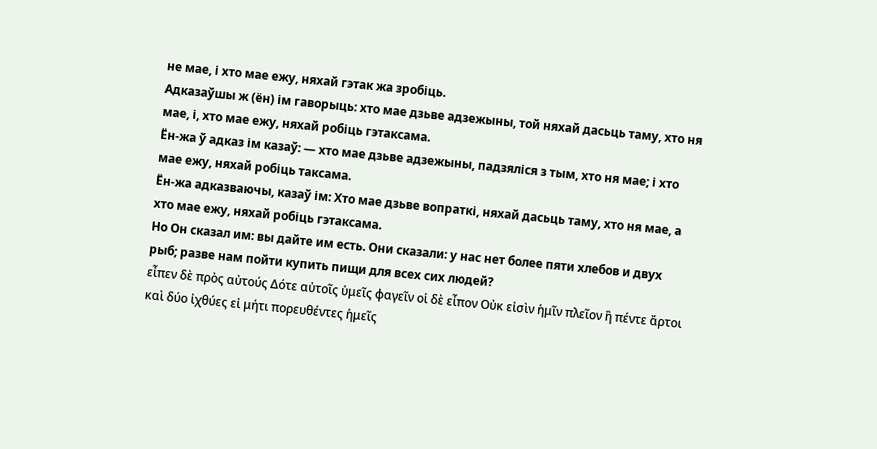не мае, і хто мае ежу, няхай гэтак жа зробіць.
Адказаўшы ж (ён) ім гаворыць: хто мае дзьве адзежыны, той няхай дасьць таму, хто ня мае, і, хто мае ежу, няхай робіць гэтаксама.
Ён-жа ў адказ ім казаў: — хто мае дзьве адзежыны, падзяліся з тым, хто ня мае; і хто мае ежу, няхай робіць таксама.
Ён-жа адказваючы, казаў ім: Хто мае дзьве вопраткі, няхай дасьць таму, хто ня мае, а хто мае ежу, няхай робіць гэтаксама.
Но Он сказал им: вы дайте им есть. Они сказали: у нас нет более пяти хлебов и двух рыб; разве нам пойти купить пищи для всех сих людей?
εἶπεν δὲ πρὸς αὐτούς Δότε αὐτοῖς ὑμεῖς φαγεῖν οἱ δὲ εἶπον Οὐκ εἰσὶν ἡμῖν πλεῖον ἢ πέντε ἄρτοι καὶ δύο ἰχθύες εἰ μήτι πορευθέντες ἡμεῖς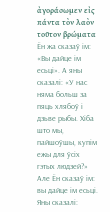ἀγοράσωμεν εἰς πάντα τὸν λαὸν τοῦτον βρώματα
Ён жа сказаў ім: «Вы дайце ім есьці». А яны сказалі: «У нас няма больш за пяць хлябоў і дзьве рыбы. Хіба што мы, пайшоўшы, купім ежы для ўсіх гэтых людзей?»
Але Ён сказаў ім: вы дайце ім есьці. Яны сказалі: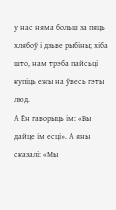у нас няма больш за пяць хлябоў і дзьве рыбіны; хіба што, нам трэба пайсьці купіць ежы на ўвесь гэты люд.
А Ён гаворыць ім: «Вы дайце ім есці». А яны сказалі: «Мы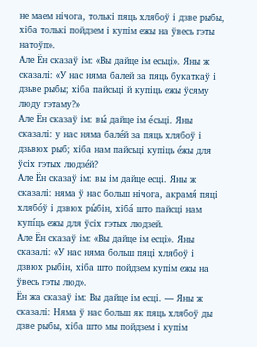не маем нічога, толькі пяць хлябоў і дзве рыбы, хіба толькі пойдзем і купім ежы на ўвесь гэты натоўп».
Але Ён сказаў ім: «Вы дайце ім есьці». Яны ж сказалі: «У нас няма балей за пяць букаткаў і дзьве рыбы; хіба пайсьці й купіць ежы ўсяму люду гэтаму?»
Але Ён сказаў ім: вы́ дайце ім е́сьці. Яны сказалі: у нас няма бале́й за пяць хлябоў і дзьвюх рыб; хіба нам пайсьці купіць е́жы для ўсіх гэтых людзе́й?
Але Ён сказаў ім: вы ім дайце есці. Яны ж сказалі: няма ў нас больш нічога, акрамя́ пяці хлябо́ў і дзвюх ры́бін, хіба́ што пайсці нам купíць ежы для ўсіх гэтых людзей.
Але Ён сказаў ім: «Вы дайце ім есці». Яны сказалі: «У нас няма больш пяці хлябоў і дзвюх рыбін, хіба што пойдзем купім ежы на ўвесь гэты люд».
Ён жа сказаў ім: Вы дайце ім есці. — Яны ж сказалі: Няма ў нас больш як пяць хлябоў ды дзве рыбы, хіба што мы пойдзем і купім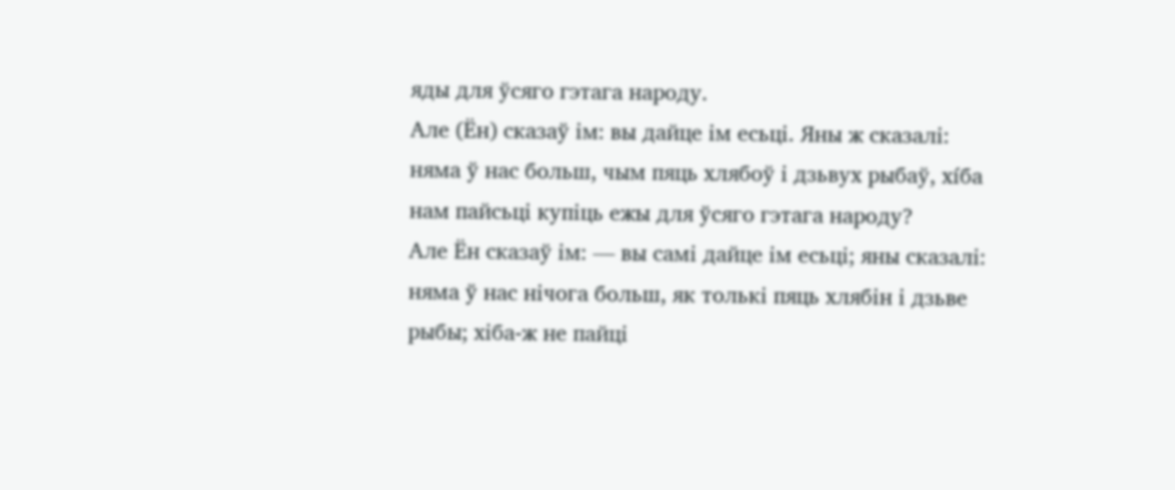яды для ўсяго гэтага народу.
Але (Ён) сказаў ім: вы дайце ім есьці. Яны ж сказалі: няма ў нас больш, чым пяць хлябоў і дзьвух рыбаў, хíба нам пайсьці купіць ежы для ўсяго гэтага народу?
Але Ён сказаў ім: — вы самі дайце ім есьці; яны сказалі: няма ў нас нічога больш, як толькі пяць хлябін і дзьве рыбы; хіба-ж не пайці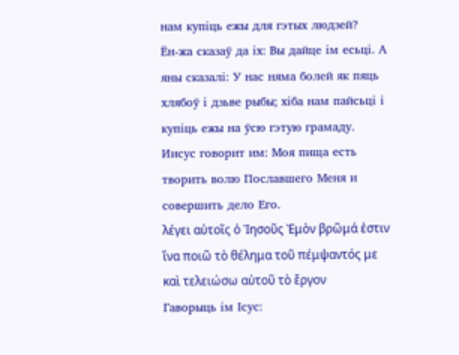нам купіць ежы для гэтых людзей?
Ён-жа сказаў да іх: Вы дайце ім есьці. А яны сказалі: У нас няма болей як пяць хлябоў і дзьве рыбы; хіба нам пайсьці і купіць ежы на ўсю гэтую грамаду.
Иисус говорит им: Моя пища есть творить волю Пославшего Меня и совершить дело Его.
λέγει αὐτοῖς ὁ Ἰησοῦς Ἐμὸν βρῶμά ἐστιν ἵνα ποιῶ τὸ θέλημα τοῦ πέμψαντός με καὶ τελειώσω αὐτοῦ τὸ ἔργον
Гаворыць ім Ісус: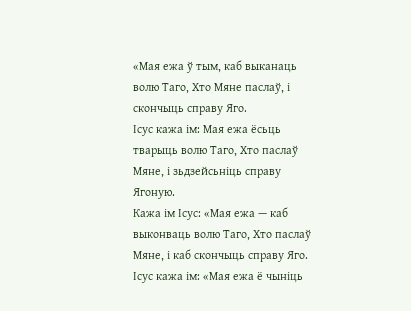«Мая ежа ў тым, каб выканаць волю Таго, Хто Мяне паслаў, і скончыць справу Яго.
Ісус кажа ім: Мая ежа ёсьць тварыць волю Таго, Хто паслаў Мяне, і зьдзейсьніць справу Ягоную.
Кажа ім Ісус: «Мая ежа — каб выконваць волю Таго, Хто паслаў Мяне, і каб скончыць справу Яго.
Ісус кажа ім: «Мая ежа ё чыніць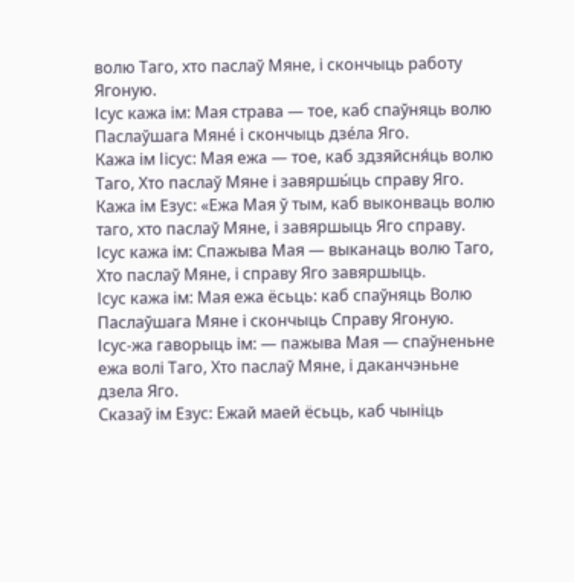волю Таго, хто паслаў Мяне, і скончыць работу Ягоную.
Ісус кажа ім: Мая страва — тое, каб спаўняць волю Паслаўшага Мяне́ і скончыць дзе́ла Яго.
Кажа ім Іісус: Мая ежа — тое, каб здзяйсня́ць волю Таго, Хто паслаў Мяне і завяршы́ць справу Яго.
Кажа ім Езус: «Ежа Мая ў тым, каб выконваць волю таго, хто паслаў Мяне, і завяршыць Яго справу.
Ісус кажа ім: Спажыва Мая — выканаць волю Таго, Хто паслаў Мяне, і справу Яго завяршыць.
Ісус кажа ім: Мая ежа ёсьць: каб спаўняць Волю Паслаўшага Мяне і скончыць Справу Ягоную.
Ісус-жа гаворыць ім: — пажыва Мая — спаўненьне ежа волі Таго, Хто паслаў Мяне, і даканчэньне дзела Яго.
Сказаў ім Езус: Ежай маей ёсьць, каб чыніць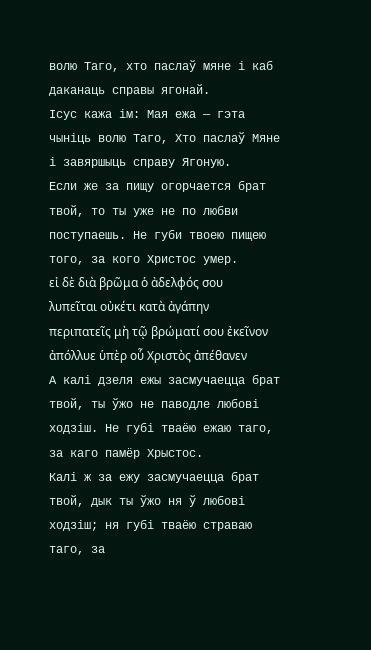волю Таго, хто паслаў мяне і каб даканаць справы ягонай.
Ісус кажа ім: Мая ежа — гэта чыніць волю Таго, Хто паслаў Мяне і завяршыць справу Ягоную.
Если же за пищу огорчается брат твой, то ты уже не по любви поступаешь. Не губи твоею пищею того, за кого Христос умер.
εἰ δὲ διὰ βρῶμα ὁ ἀδελφός σου λυπεῖται οὐκέτι κατὰ ἀγάπην περιπατεῖς μὴ τῷ βρώματί σου ἐκεῖνον ἀπόλλυε ὑπὲρ οὗ Χριστὸς ἀπέθανεν
А калі дзеля ежы засмучаецца брат твой, ты ўжо не паводле любові ходзіш. Не губі тваёю ежаю таго, за каго памёр Хрыстос.
Калі ж за ежу засмучаецца брат твой, дык ты ўжо ня ў любові ходзіш; ня губі тваёю страваю таго, за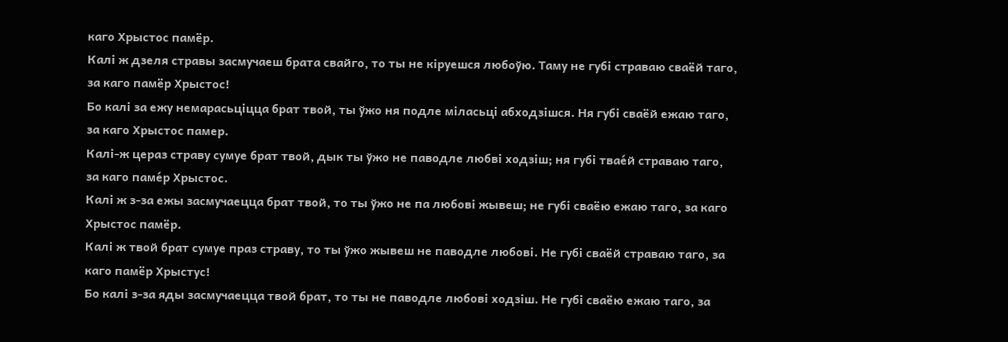каго Хрыстос памёр.
Калі ж дзеля стравы засмучаеш брата свайго, то ты не кіруешся любоўю. Таму не губі страваю сваёй таго, за каго памёр Хрыстос!
Бо калі за ежу немарасьціцца брат твой, ты ўжо ня подле міласьці абходзішся. Ня губі сваёй ежаю таго, за каго Хрыстос памер.
Калі-ж цераз страву сумуе брат твой, дык ты ўжо не паводле любві ходзіш; ня губі твае́й страваю таго, за каго паме́р Хрыстос.
Калі ж з-за ежы засмучаецца брат твой, то ты ўжо не па любові жывеш; не губі сваёю ежаю таго, за каго Хрыстос памёр.
Калі ж твой брат сумуе праз страву, то ты ўжо жывеш не паводле любові. Не губі сваёй страваю таго, за каго памёр Хрыстус!
Бо калі з-за яды засмучаецца твой брат, то ты не паводле любові ходзіш. Не губі сваёю ежаю таго, за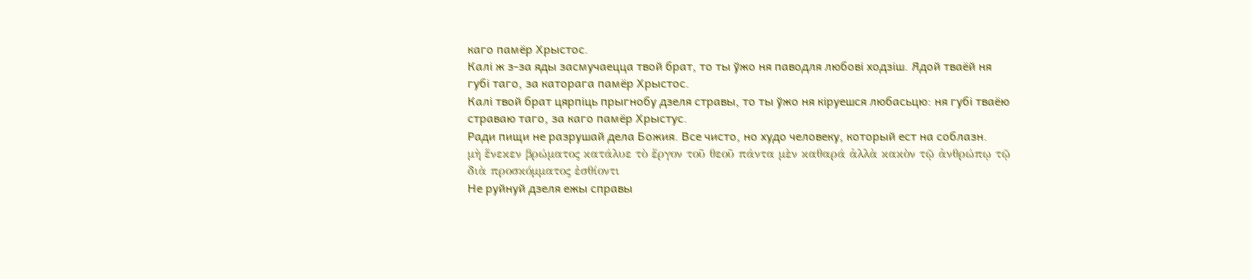каго памёр Хрыстос.
Калі ж з-за яды засмучаецца твой брат, то ты ўжо ня паводля любові ходзіш. Ядой тваёй ня губі таго, за каторага памёр Хрыстос.
Калі твой брат цярпіць прыгнобу дзеля стравы, то ты ўжо ня кіруешся любасьцю: ня губі тваёю страваю таго, за каго памёр Хрыстус.
Ради пищи не разрушай дела Божия. Все чисто, но худо человеку, который ест на соблазн.
μὴ ἕνεκεν βρώματος κατάλυε τὸ ἔργον τοῦ θεοῦ πάντα μὲν καθαρά ἀλλὰ κακὸν τῷ ἀνθρώπῳ τῷ διὰ προσκόμματος ἐσθίοντι
Не руйнуй дзеля ежы справы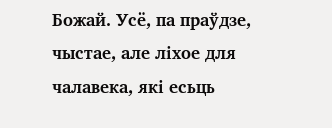Божай. Усё, па праўдзе, чыстае, але ліхое для чалавека, які есьць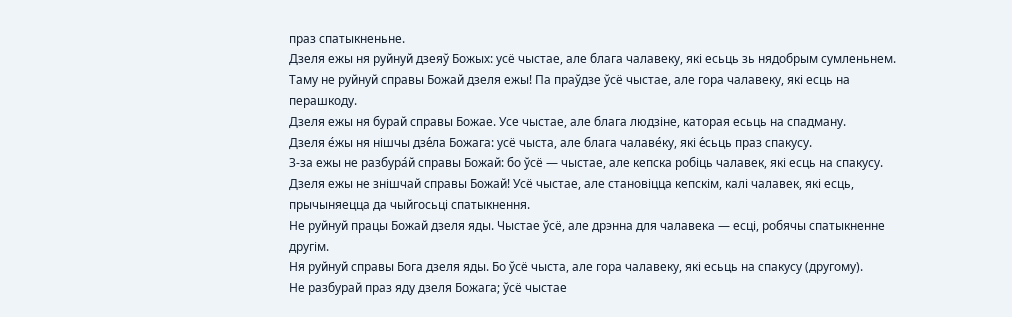праз спатыкненьне.
Дзеля ежы ня руйнуй дзеяў Божых: усё чыстае, але блага чалавеку, які есьць зь нядобрым сумленьнем.
Таму не руйнуй справы Божай дзеля ежы! Па праўдзе ўсё чыстае, але гора чалавеку, які есць на перашкоду.
Дзеля ежы ня бурай справы Божае. Усе чыстае, але блага людзіне, каторая есьць на спадману.
Дзеля е́жы ня нішчы дзе́ла Божага: усё чыста, але блага чалаве́ку, які е́сьць праз спакусу.
З-за ежы не разбура́й справы Божай: бо ўсё — чыстае, але кепска робіць чалавек, які есць на спакусу.
Дзеля ежы не знішчай справы Божай! Усё чыстае, але становіцца кепскім, калі чалавек, які есць, прычыняецца да чыйгосьці спатыкнення.
Не руйнуй працы Божай дзеля яды. Чыстае ўсё, але дрэнна для чалавека — есці, робячы спатыкненне другім.
Ня руйнуй справы Бога дзеля яды. Бо ўсё чыста, але гора чалавеку, які есьць на спакусу (другому).
Не разбурай праз яду дзеля Божага; ўсё чыстае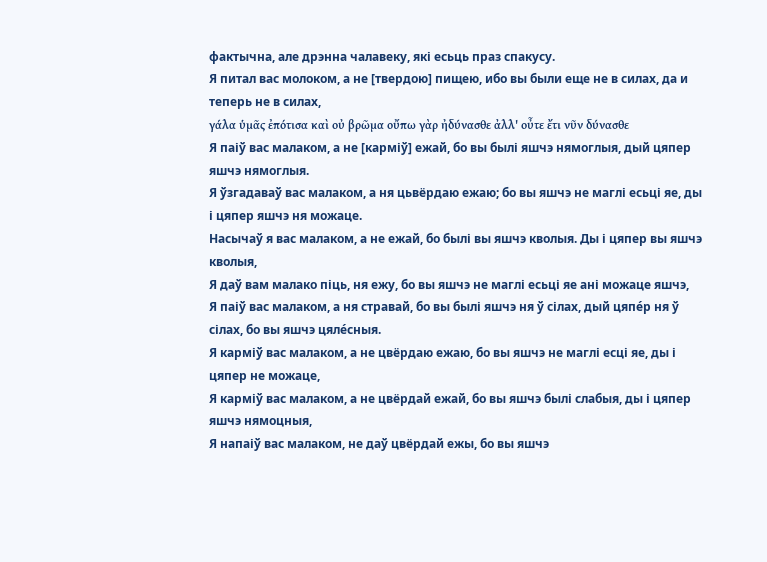фактычна, але дрэнна чалавеку, які есьць праз спакусу.
Я питал вас молоком, а не [твердою] пищею, ибо вы были еще не в силах, да и теперь не в силах,
γάλα ὑμᾶς ἐπότισα καὶ οὐ βρῶμα οὔπω γὰρ ἠδύνασθε ἀλλ' οὖτε ἔτι νῦν δύνασθε
Я паіў вас малаком, а не [карміў] ежай, бо вы былі яшчэ нямоглыя, дый цяпер яшчэ нямоглыя.
Я ўзгадаваў вас малаком, а ня цьвёрдаю ежаю; бо вы яшчэ не маглі есьці яе, ды і цяпер яшчэ ня можаце.
Насычаў я вас малаком, а не ежай, бо былі вы яшчэ кволыя. Ды і цяпер вы яшчэ кволыя,
Я даў вам малако піць, ня ежу, бо вы яшчэ не маглі есьці яе ані можаце яшчэ,
Я паіў вас малаком, а ня стравай, бо вы былі яшчэ ня ў сілах, дый цяпе́р ня ў сілах, бо вы яшчэ цяле́сныя.
Я карміў вас малаком, а не цвёрдаю ежаю, бо вы яшчэ не маглі есці яе, ды і цяпер не можаце,
Я карміў вас малаком, а не цвёрдай ежай, бо вы яшчэ былі слабыя, ды і цяпер яшчэ нямоцныя,
Я напаіў вас малаком, не даў цвёрдай ежы, бо вы яшчэ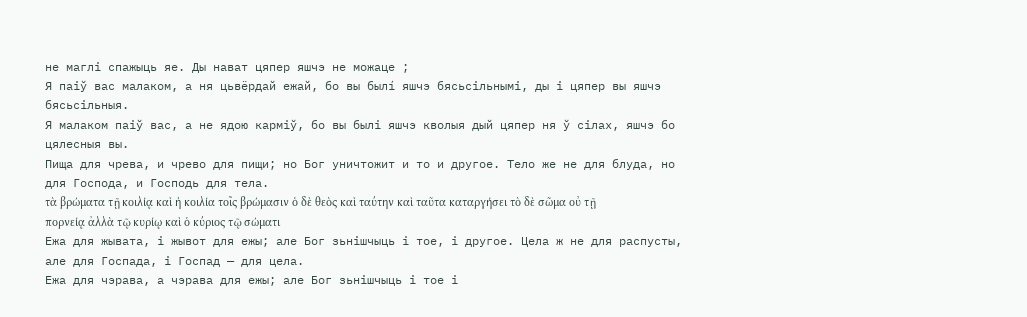не маглі спажыць яе. Ды нават цяпер яшчэ не можаце ;
Я паіў вас малаком, а ня цьвёрдай ежай, бо вы былí яшчэ бясьсільнымі, ды і цяпер вы яшчэ бясьсільныя.
Я малаком паіў вас, а не ядою карміў, бо вы былі яшчэ кволыя дый цяпер ня ў сілах, яшчэ бо цялесныя вы.
Пища для чрева, и чрево для пищи; но Бог уничтожит и то и другое. Тело же не для блуда, но для Господа, и Господь для тела.
τὰ βρώματα τῇ κοιλίᾳ καὶ ἡ κοιλία τοῖς βρώμασιν ὁ δὲ θεὸς καὶ ταύτην καὶ ταῦτα καταργήσει τὸ δὲ σῶμα οὐ τῇ πορνείᾳ ἀλλὰ τῷ κυρίῳ καὶ ὁ κύριος τῷ σώματι
Ежа для жывата, і жывот для ежы; але Бог зьнішчыць і тое, і другое. Цела ж не для распусты, але для Госпада, і Госпад — для цела.
Ежа для чэрава, а чэрава для ежы; але Бог зьнішчыць і тое і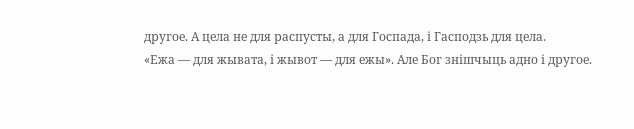другое. А цела не для распусты, а для Госпада, і Гасподзь для цела.
«Ежа — для жывата, і жывот — для ежы». Але Бог знішчыць адно і другое.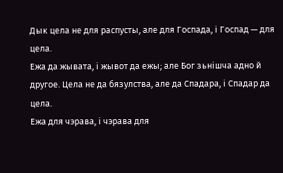Дык цела не для распусты, але для Госпада, і Госпад — для цела.
Ежа да жывата, і жывот да ежы; але Бог зьнішча адно й другое. Цела не да бязулства, але да Спадара, і Спадар да цела.
Ежа для чэрава, і чэрава для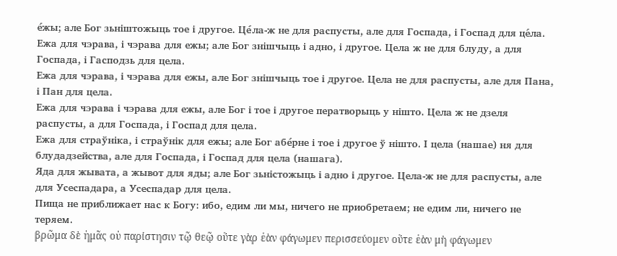е́жы; але Бог зьніштожыць тое і другое. Це́ла-ж не для распусты, але для Госпада, і Госпад для це́ла.
Ежа для чэрава, і чэрава для ежы; але Бог знішчыць і адно, і другое. Цела ж не для блуду, а для Госпада, і Гасподзь для цела.
Ежа для чэрава, і чэрава для ежы, але Бог знішчыць тое і другое. Цела не для распусты, але для Пана, і Пан для цела.
Ежа для чэрава і чэрава для ежы, але Бог і тое і другое ператворыць у нішто. Цела ж не дзеля распусты, а для Госпада, і Госпад для цела.
Ежа для страўніка, і страўнік для ежы; але Бог абе́рне і тое і другое ў нішто. І цела (нашае) ня для блудадзейства, але для Госпада, і Госпад для цела (нашага).
Яда для жывата, а жывот для яды; але Бог зьністожыць і адно і другое. Цела-ж не для распусты, але для Усеспадара, а Усеспадар для цела.
Пища не приближает нас к Богу: ибо, едим ли мы, ничего не приобретаем; не едим ли, ничего не теряем.
βρῶμα δὲ ἡμᾶς οὐ παρίστησιν τῷ θεῷ οὔτε γὰρ ἐὰν φάγωμεν περισσεύομεν οὔτε ἐὰν μὴ φάγωμεν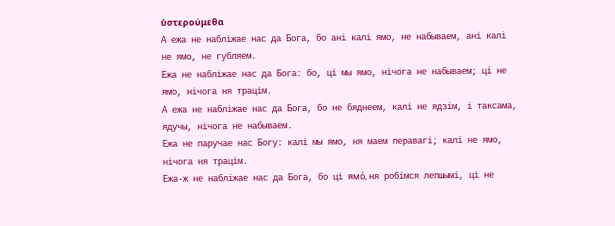ὑστερούμεθα
А ежа не набліжае нас да Бога, бо ані калі ямо, не набываем, ані калі не ямо, не губляем.
Ежа не набліжае нас да Бога: бо, ці мы ямо, нічога не набываем; ці не ямо, нічога ня трацім.
А ежа не набліжае нас да Бога, бо не бяднеем, калі не ядзім, і таксама, ядучы, нічога не набываем.
Ежа не паручае нас Богу: калі мы ямо, ня маем перавагі; калі не ямо, нічога ня трацім.
Ежа-ж не набліжае нас да Бога, бо ці ямо́, ня робімся лепшымі, ці не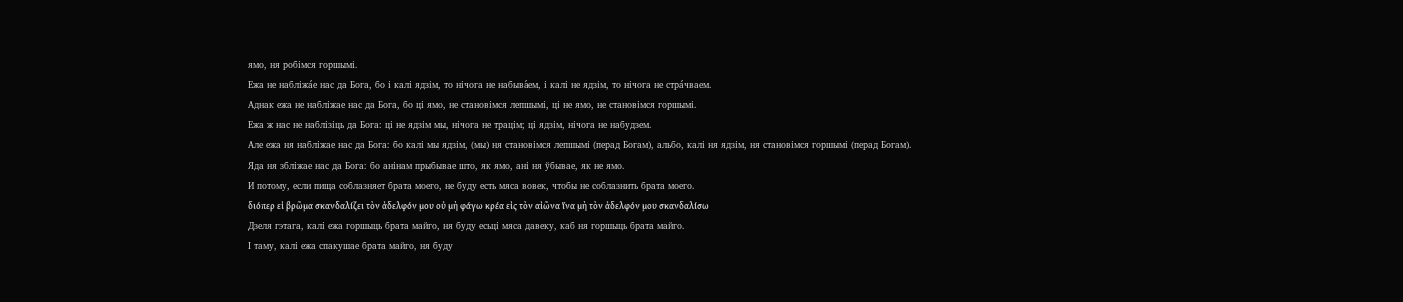ямо, ня робімся горшымі.
Ежа не набліжа́е нас да Бога, бо і калі ядзім, то нічога не набыва́ем, і калі не ядзім, то нічога не стра́чваем.
Аднак ежа не набліжае нас да Бога, бо ці ямо, не становімся лепшымі, ці не ямо, не становімся горшымі.
Ежа ж нас не наблізіць да Бога: ці не ядзім мы, нічога не трацім; ці ядзім, нічога не набудзем.
Але ежа ня набліжае нас да Бога: бо калі мы ядзім, (мы) ня становімся лепшымі (перад Богам), альбо, калі ня ядзім, ня становімся горшымі (перад Богам).
Яда ня збліжае нас да Бога: бо анінам прыбывае што, як ямо, ані ня ўбывае, як не ямо.
И потому, если пища соблазняет брата моего, не буду есть мяса вовек, чтобы не соблазнить брата моего.
διόπερ εἰ βρῶμα σκανδαλίζει τὸν ἀδελφόν μου οὐ μὴ φάγω κρέα εἰς τὸν αἰῶνα ἵνα μὴ τὸν ἀδελφόν μου σκανδαλίσω
Дзеля гэтага, калі ежа горшыць брата майго, ня буду есьці мяса давеку, каб ня горшыць брата майго.
І таму, калі ежа спакушае брата майго, ня буду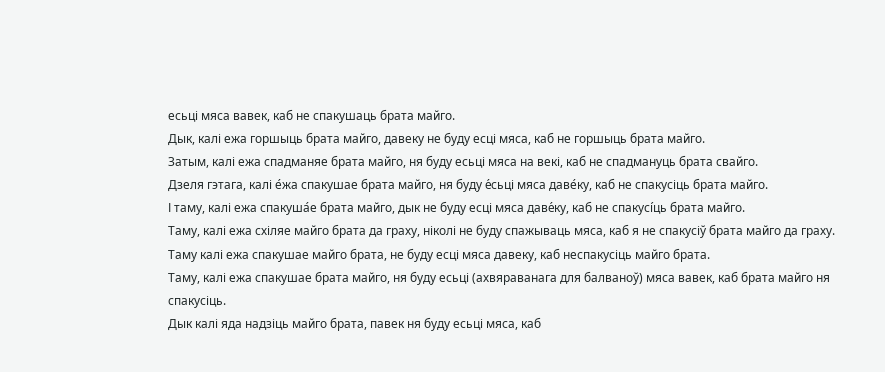есьці мяса вавек, каб не спакушаць брата майго.
Дык, калі ежа горшыць брата майго, давеку не буду есці мяса, каб не горшыць брата майго.
Затым, калі ежа спадманяе брата майго, ня буду есьці мяса на векі, каб не спадмануць брата свайго.
Дзеля гэтага, калі е́жа спакушае брата майго, ня буду е́сьці мяса даве́ку, каб не спакусіць брата майго.
І таму, калі ежа спакуша́е брата майго, дык не буду есці мяса даве́ку, каб не спакусíць брата майго.
Таму, калі ежа схіляе майго брата да граху, ніколі не буду спажываць мяса, каб я не спакусіў брата майго да граху.
Таму калі ежа спакушае майго брата, не буду есці мяса давеку, каб неспакусіць майго брата.
Таму, калі ежа спакушае брата майго, ня буду есьці (ахвяраванага для балваноў) мяса вавек, каб брата майго ня спакусіць.
Дык калі яда надзіць майго брата, павек ня буду есьці мяса, каб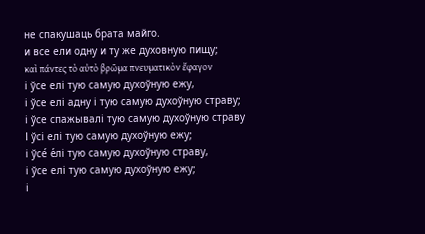не спакушаць брата майго.
и все ели одну и ту же духовную пищу;
καὶ πάντες τὸ αὐτὸ βρῶμα πνευματικὸν ἔφαγον
і ўсе елі тую самую духоўную ежу,
і ўсе елі адну і тую самую духоўную страву;
і ўсе спажывалі тую самую духоўную страву
І ўсі елі тую самую духоўную ежу;
і ўсе́ е́лі тую самую духоўную страву,
і ўсе елі тую самую духоўную ежу;
і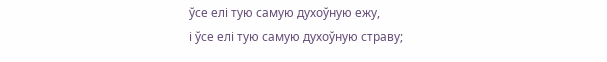ўсе елі тую самую духоўную ежу,
і ўсе елі тую самую духоўную страву;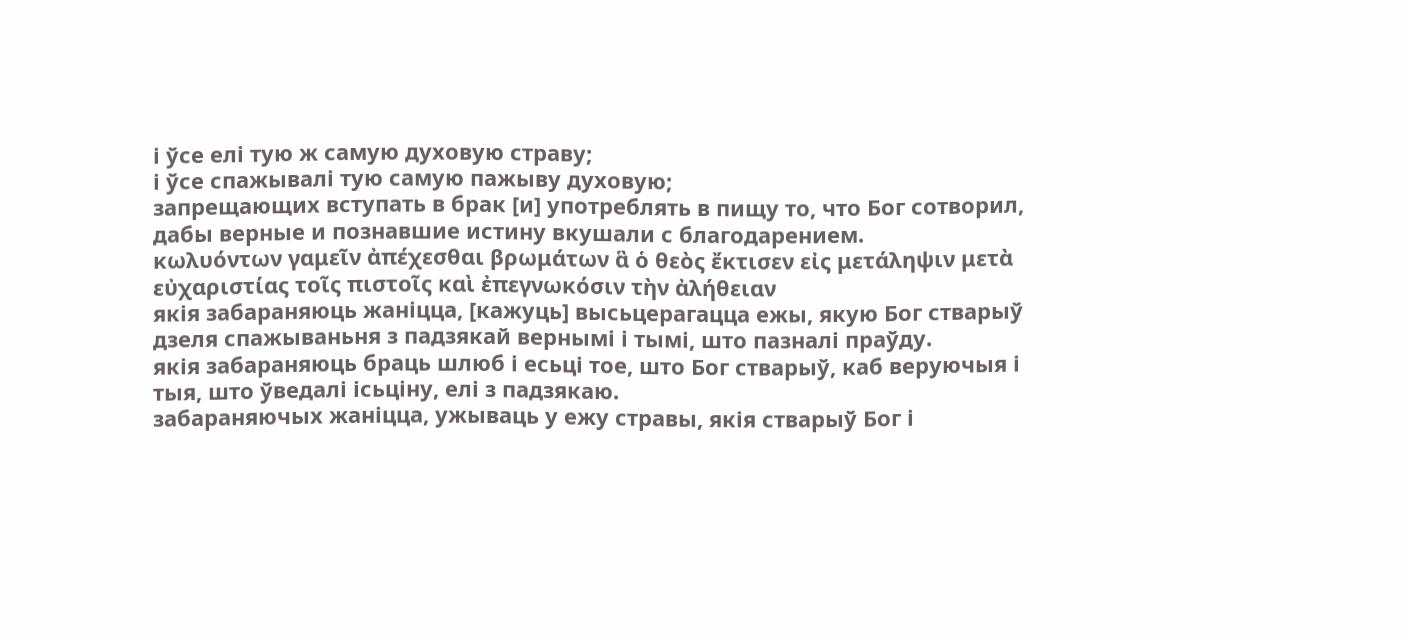і ўсе елі тую ж самую духовую страву;
і ўсе спажывалі тую самую пажыву духовую;
запрещающих вступать в брак [и] употреблять в пищу то, что Бог сотворил, дабы верные и познавшие истину вкушали с благодарением.
κωλυόντων γαμεῖν ἀπέχεσθαι βρωμάτων ἃ ὁ θεὸς ἔκτισεν εἰς μετάληψιν μετὰ εὐχαριστίας τοῖς πιστοῖς καὶ ἐπεγνωκόσιν τὴν ἀλήθειαν
якія забараняюць жаніцца, [кажуць] высьцерагацца ежы, якую Бог стварыў дзеля спажываньня з падзякай вернымі і тымі, што пазналі праўду.
якія забараняюць браць шлюб і есьці тое, што Бог стварыў, каб веруючыя і тыя, што ўведалі ісьціну, елі з падзякаю.
забараняючых жаніцца, ужываць у ежу стравы, якія стварыў Бог і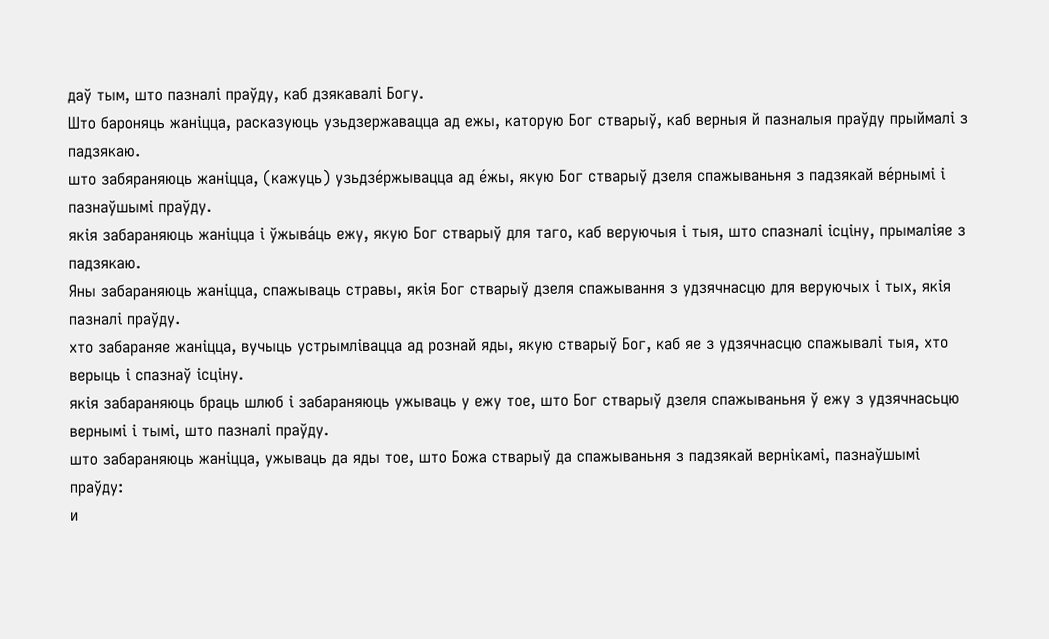даў тым, што пазналі праўду, каб дзякавалі Богу.
Што бароняць жаніцца, расказуюць узьдзержавацца ад ежы, каторую Бог стварыў, каб верныя й пазналыя праўду прыймалі з падзякаю.
што забяраняюць жаніцца, (кажуць) узьдзе́ржывацца ад е́жы, якую Бог стварыў дзеля спажываньня з падзякай ве́рнымі і пазнаўшымі праўду.
якія забараняюць жаніцца і ўжыва́ць ежу, якую Бог стварыў для таго, каб веруючыя і тыя, што спазналі ісціну, прымаліяе з падзякаю.
Яны забараняюць жаніцца, спажываць стравы, якія Бог стварыў дзеля спажывання з удзячнасцю для веруючых і тых, якія пазналі праўду.
хто забараняе жаніцца, вучыць устрымлівацца ад рознай яды, якую стварыў Бог, каб яе з удзячнасцю спажывалі тыя, хто верыць і спазнаў ісціну.
якія забараняюць браць шлюб і забараняюць ужываць у ежу тое, што Бог стварыў дзеля спажываньня ў ежу з удзячнасьцю вернымі і тымі, што пазналі праўду.
што забараняюць жаніцца, ужываць да яды тое, што Божа стварыў да спажываньня з падзякай вернікамі, пазнаўшымі праўду:
и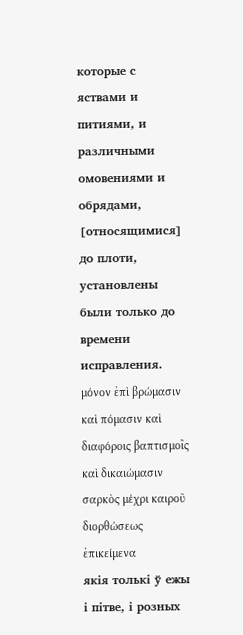которые с яствами и питиями, и различными омовениями и обрядами, [относящимися] до плоти, установлены были только до времени исправления.
μόνον ἐπὶ βρώμασιν καὶ πόμασιν καὶ διαφόροις βαπτισμοῖς καὶ δικαιώμασιν σαρκὸς μέχρι καιροῦ διορθώσεως ἐπικείμενα
якія толькі ў ежы і пітве, і розных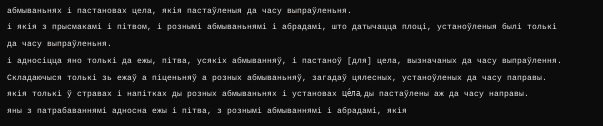абмываньнях і пастановах цела, якія пастаўленыя да часу выпраўленьня.
і якія з прысмакамі і пітвом, і рознымі абмываньнямі і абрадамі, што датычацца плоці, устаноўленыя былі толькі да часу выпраўленьня.
і адносіцца яно толькі да ежы, пітва, усякіх абмыванняў, і пастаноў [для] цела, вызначаных да часу выпраўлення.
Складаючыся толькі зь ежаў а піценьняў а розных абмываньняў, загадаў цялесных, устаноўленых да часу паправы.
якія толькі ў стравах і напітках ды розных абмываньнях і установах це́ла, ды пастаўлены аж да часу направы.
яны з патрабаваннямі адносна ежы і пітва, з рознымі абмываннямі і абрадамі, якія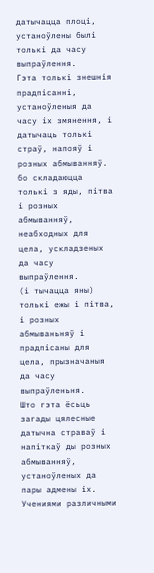датычацца плоці, устаноўлены былі толькі да часу выпраўлення.
Гэта толькі знешнія прадпісанні, устаноўленыя да часу іх змянення, і датычаць толькі страў, напояў і розных абмыванняў.
бо складаюцца толькі з яды, пітва і розных абмыванняў, неабходных для цела, ускладзеных да часу выпраўлення.
(і тычацца яны) толькі ежы і пітва, і розных абмываньняў і прадпісаны для цела, прызначаныя да часу выпраўленьня.
Што гэта ёсьць загады цялесные датычна страваў і напіткаў ды розных абмыванняў, устаноўленых да пары адмены іх.
Учениями различными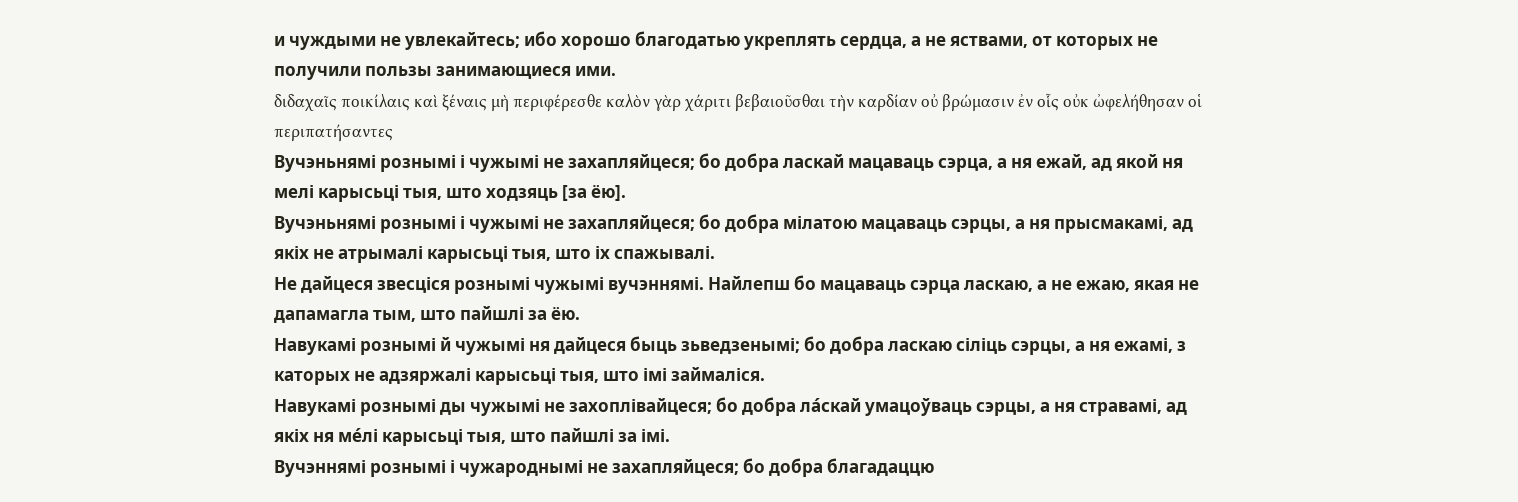и чуждыми не увлекайтесь; ибо хорошо благодатью укреплять сердца, а не яствами, от которых не получили пользы занимающиеся ими.
διδαχαῖς ποικίλαις καὶ ξέναις μὴ περιφέρεσθε καλὸν γὰρ χάριτι βεβαιοῦσθαι τὴν καρδίαν οὐ βρώμασιν ἐν οἷς οὐκ ὠφελήθησαν οἱ περιπατήσαντες
Вучэньнямі рознымі і чужымі не захапляйцеся; бо добра ласкай мацаваць сэрца, а ня ежай, ад якой ня мелі карысьці тыя, што ходзяць [за ёю].
Вучэньнямі рознымі і чужымі не захапляйцеся; бо добра мілатою мацаваць сэрцы, а ня прысмакамі, ад якіх не атрымалі карысьці тыя, што іх спажывалі.
Не дайцеся звесціся рознымі чужымі вучэннямі. Найлепш бо мацаваць сэрца ласкаю, а не ежаю, якая не дапамагла тым, што пайшлі за ёю.
Навукамі рознымі й чужымі ня дайцеся быць зьведзенымі; бо добра ласкаю сіліць сэрцы, а ня ежамі, з каторых не адзяржалі карысьці тыя, што імі займаліся.
Навукамі рознымі ды чужымі не захоплівайцеся; бо добра ла́скай умацоўваць сэрцы, а ня стравамі, ад якіх ня ме́лі карысьці тыя, што пайшлі за імі.
Вучэннямі рознымі і чужароднымі не захапляйцеся; бо добра благадаццю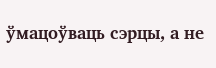ўмацоўваць сэрцы, а не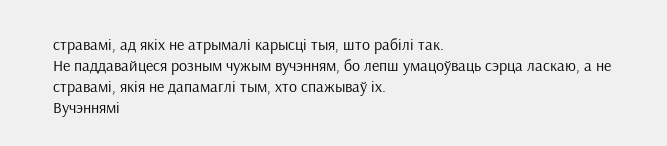стравамі, ад якіх не атрымалі карысці тыя, што рабілі так.
Не паддавайцеся розным чужым вучэнням, бо лепш умацоўваць сэрца ласкаю, а не стравамі, якія не дапамаглі тым, хто спажываў іх.
Вучэннямі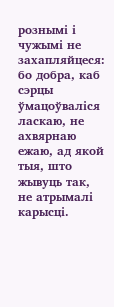рознымі і чужымі не захапляйцеся: бо добра, каб сэрцы ўмацоўваліся ласкаю, не ахвярнаю ежаю, ад якой тыя, што жывуць так, не атрымалі карысці.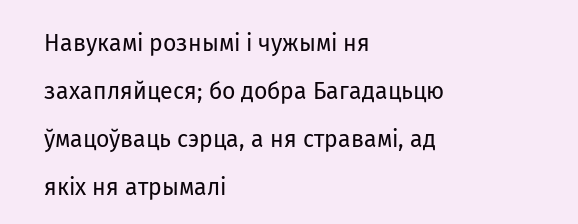Навукамі рознымі і чужымі ня захапляйцеся; бо добра Багадацьцю ўмацоўваць сэрца, а ня стравамі, ад якіх ня атрымалі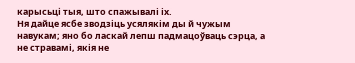карысьці тыя, што спажывалі іх.
Ня дайце ясбе зводзіць усялякім ды й чужым навукам; яно бо ласкай лепш падмацоўваць сэрца, а не стравамі, якія не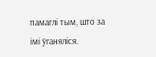памаглі тым, што за імі ўганяліся.